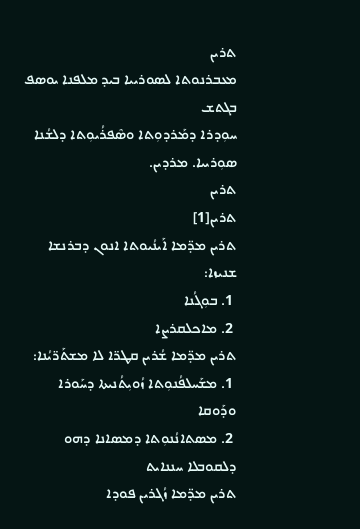ܬܪܝܢ
ܡܥܒܪܢܘܬܐ ܠܣܘܪܝܝܐ ܒܝܕ ܡܠܦܢܐ ܝܘܣܦ ܒܓܬܫ
ܚܘܼܕܪܐ ܕܡܰܪܕܘܼܬܐ ܘܣܶܦܪܳܝܘܼܬܐ ܕܠܫܳܢܐ ܣܘܼܪܝܝܐ. ܡܪܕܝܢ.
ܬܪܝܢ
ܬܪܝܢ[1]
ܬܪܝܢ ܡܕ̈ܡܐ ܐܰܝܢܳܝܘܬܐ ܐܢܘܢ ܕܒܪܢܫܐ ܫܢܝܙܐ:
 1. ܒܘܼܓܳܢܐ
 2. ܡܐܟܠܩܪܨܐ
ܬܪܝܢ ܡܕ̈ܡܐ ܫܳܪܝܢ ܩܛܪ̈ܐ ܠܐ ܡܫܬܰܪ̈ܝܳܢܐ:
 1. ܡܫܰܚܠܦܳܢܘܼܬܐ ܙܳܘܝܼܬܳܢܝܬܐ ܕܚܰܘܪܐ ܘܕܰܘܩܐ
 2. ܡܣܬܐܢܳܢܘܼܬܐ ܕܡܣܐܢܐ ܕܗܘ ܕܠܩܘܒܠܐ ܚܢܢܐܝܬ
ܬܪܝܢ ܡܕ̈ܡܐ ܙܳܓܪܝܢ ܦܘܕܐ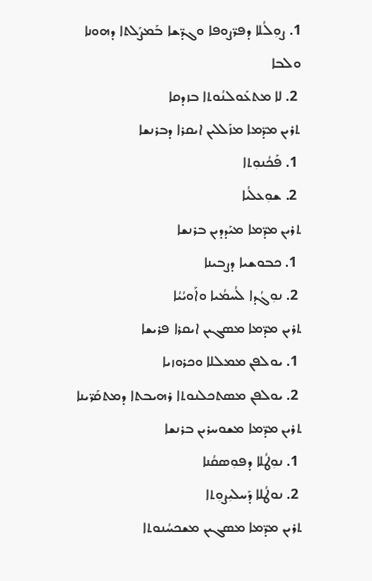1. ܨܘܼܠܳܠܐ ܕܦܪ̈ܨܘܦܐ ܘܓܕ̈ܫܐ ܒܰܡܨܰܠܬܐ ܕܗܘܢܐ ܘܠܒܐ
 2. ܠܐ ܡܬܥܰܘܠܢܳܘܬܐ ܒܙܕܩܐ
ܬܪܝܢ ܡܕ̈ܡܐ ܡܙܰܠܠܝܢ ܐܝܩܪܐ ܕܒܪܢܫܐ
 1. ܦܰܟܳܢܘܼܬܐ
 2. ܫܘܼܥܠܳܝܐ
ܬܪܝܢ ܡܕ̈ܡܐ ܡܝܰܕܕܝܢ ܒܪܢܫܐ
 1. ܟܒܘܫܝܐ ܕܨܒܝܢܐ
 2. ܢܘܼܓܳܕܐ ܠܳܚܡܳܝܐ ܘܐܰܘܝܳܝܳܐ
ܬܪܝܢ ܡܕ̈ܡܐ ܡܣܓܝܢ ܐܝܩܪܐ ܦܪܝܫܐ
 1. ܝܘܠܦܢ ܡܡܠܠܐ ܘܟܪܘܙܝܐ
 2. ܝܘܠܦܢ ܡܣܬܟܠܢܘܬܐ ܪܗܝܒܬܐ ܕܡܬܩܰܪ̈ܝܢܐ
ܬܪܝܢ ܡܕ̈ܡܐ ܡܫܘܚܪܝܢ ܒܪܢܫܐ
 1. ܢܘܼܛܳܠܐ ܕܦܘܼܣܩܳܢܐ
 2. ܢܘܛܳܠܐ ܕܰܚܠܝܼܨܘܼܬܐ
ܬܪܝܢ ܡܕ̈ܡܐ ܡܣܓܝܢ ܡܫܟܚܳܢܘܬܐ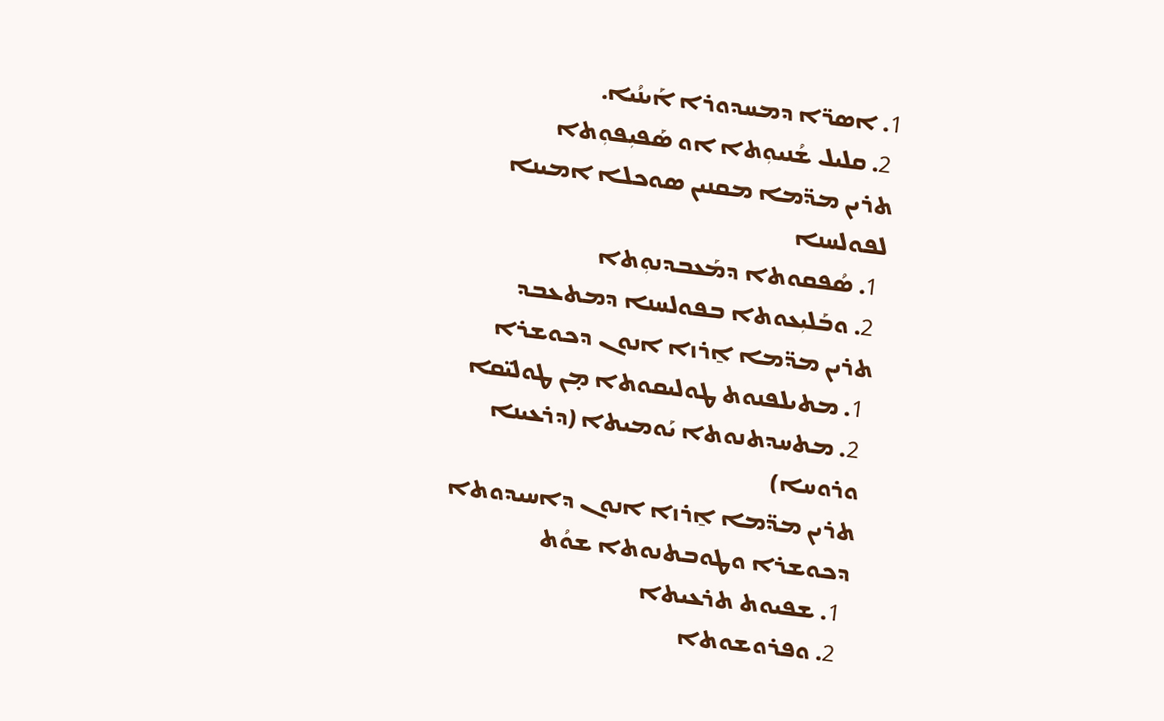1. ܐܣܪ̈ܐ ܕܡܚܕܘܪܐ ܐܰܝܢܳܝܐ.
 2. ܩܠܝܠ ܫܳܢܝܘܼܬܐ ܐܘ ܣܰܦܝܼܦܘܼܬܐ
ܬܪܝܢ ܡܕ̈ܡܐ ܡܩܢܝܢ ܣܘܟܠܐ ܐܡܝܢܐ ܠܦܘܠܚܢܐ
 1. ܣܳܦܩܘܬܐ ܕܡܰܥܒܕܢܘܼܬܐ
 2. ܘܒܰܠܝܼܥܘܬܐ ܒܦܘܠܚܢܐ ܕܡܬܥܒܕ
ܬܪܝܢ ܡܕ̈ܡܐ ܐ̱ܪܙܐ ܐܢܘܢ ܕܟܘܫܪܐ
 1. ܡܬܝܠܦܢܘܬ ܛܘܠܝܩܘܬܐ ܡ̣ܢ ܛܘܠܝ̈ܩܐ
 2. ܡܬܚܕܬܢܘܬܐ ܝܰܘܡܝܬܐ (ܕܪܥܝܢܐ ܘܪܘܚܐ)
ܬܪܝܢ ܡܕ̈ܡܐ ܐ̱ܪܙܐ ܐܢܘܢ ܕܐܚܝܕܘܬܐ ܕܟܘܫܪܐ ܘܛܘܒܬܢܘܬܐ ܫܘܳܬ
 1. ܫܦܝܘܬ ܬܪܥܝܬܐ
 2. ܘܦܪܘܫܘܬܐ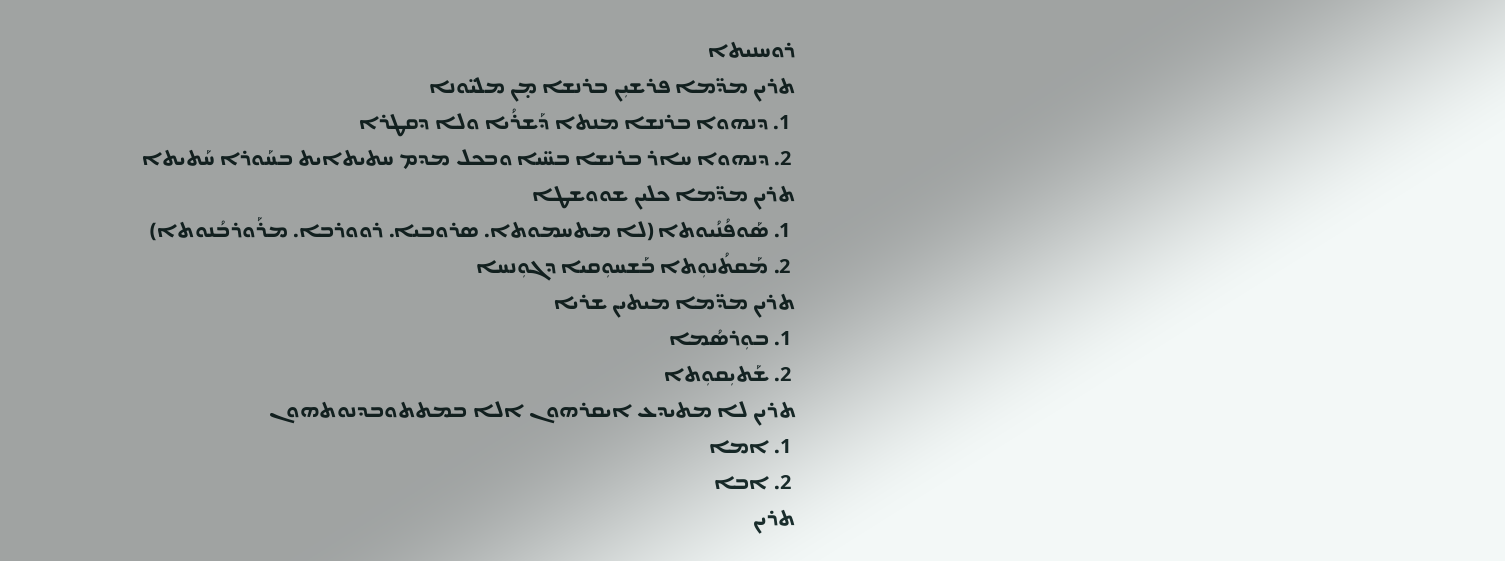ܪܘܚܢܝܬܐ
ܬܪܝܢ ܡܕ̈ܡܐ ܦܪܫܝܼܢ ܒܪܢܫܐ ܡ̣ܢ ܡܠܝ̈ܘܢܐ
 1. ܕܢܗܘܐ ܒܪܢܫܐ ܡܢܬܐ ܕܰܫܪܳܝܐ ܘܠܐ ܕܩܛܪܐ
 2. ܕܢܗܘܐ ܚܐܪ ܒܪܢܫܐ ܒܚ̈ܝܐ ܘܒܟܠ ܡܕܡ ܚܬܝܬܐܝܬ ܒܚܰܘܪܐ ܚܰܬܝܬܐ
ܬܪܝܢ ܡܕ̈ܡܐ ܟܠܝܢ ܫܘܘܫܛܐ
 1. ܣܰܘܦܳܢܳܝܘܬܐ (ܠܐ ܡܬܚܡܘܬܐ. ܣܪܘܒܝܐ. ܪܘܘܪܒܐ. ܡܪܰܘܪܒܳܢܘܬܐ)
 2. ܡܰܩܬܳܢܘܼܬܐ ܒܰܫܚܘܼܩܝܐ ܕܓܘܼܢܚܐ
ܬܪܝܢ ܡܕ̈ܡܐ ܡܝܬܝܢ ܫܪܝܐ
 1. ܒܘܼܪܣܳܡܐ
 2. ܫܰܬܝܼܩܘܼܬܐ
ܬܪܝܢ ܠܐ ܡܬܝܕܥ ܐܝܩܪܗܘܢ ܐܠܐ ܒܡܬܬܘܒܕܢܘܬܗܘܢ
 1. ܐܡܐ
 2. ܐܒܐ
ܬܪܝܢ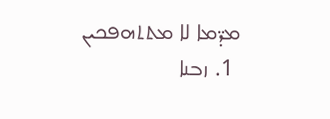ܡܕ̈ܡܐ ܠܐ ܡܬܬܗܦܟܝܢ
 1. ܙܒܢܐ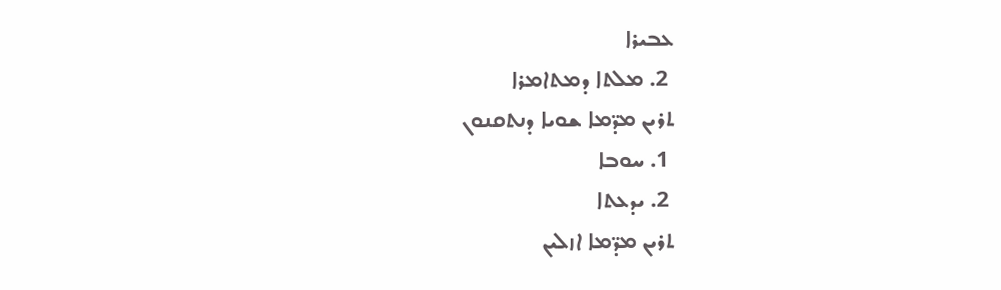ܥܒܝܪܐ
 2. ܡܠܬܐ ܕܡܬܐܡܪܐ
ܬܪܝܢ ܡܕ̈ܡܐ ܫܘܝܐ ܕܢܬܩܢܘܢ
 1. ܚܘܒܐ
 2. ܝܕܥܬܐ
ܬܪܝܢ ܡܕ̈ܡܐ ܐܙܠܝܢ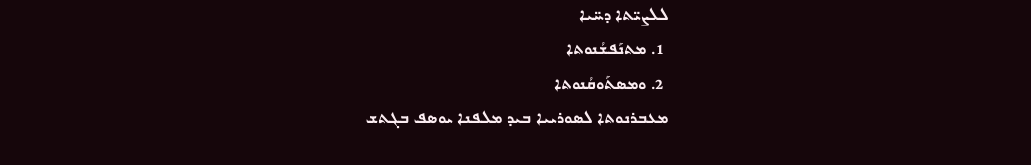ܠܠܨܝ̈ܬܐ ܕܚ̈ܝܐ
 1. ܡܬܢܰܦܫܳܢܘܬܐ
 2. ܘܡܣܬܰܘܩܳܢܘܬܐ
ܡܥܒܪܢܘܬܐ ܠܣܘܪܝܝܐ ܒܝܕ ܡܠܦܢܐ ܝܘܣܦ ܒܓܬܫ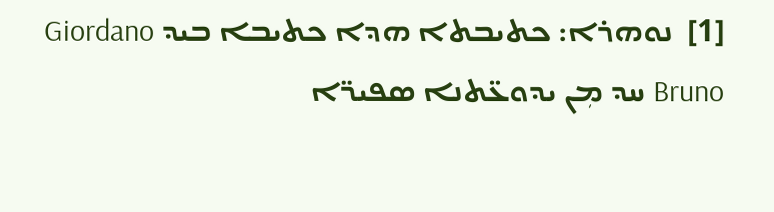[1]  ܢܘܗܪܐ: ܟܬܝܒܬܐ ܗܕܐ ܟܬܝܒܐ ܒܝܕ Giordano Bruno ܚܕ ܡܼܢ ܝܕܘܥ̈ܬܢܐ ܣܦܝܪ̈ܐ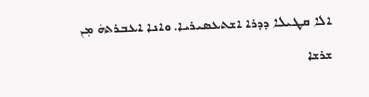ܐܠܐ ܩܛܝܠܐ ܕܕܪܐ ܐܫܬܥܣܝܪܝܐ. ܘܐܢܐ ܐܥܒܪܬܗܿ ܡܼܢ ܫܪܫܐ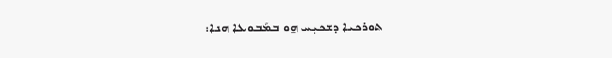ܬܘܪܟܝܐ ܕܫܟܝܼܚ ܗ̱ܘ ܒܡܰܒܘܥܐ ܗܢܐ: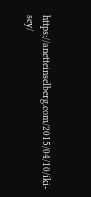https://anetteinselberg.com/2015/04/10/iki-sey/